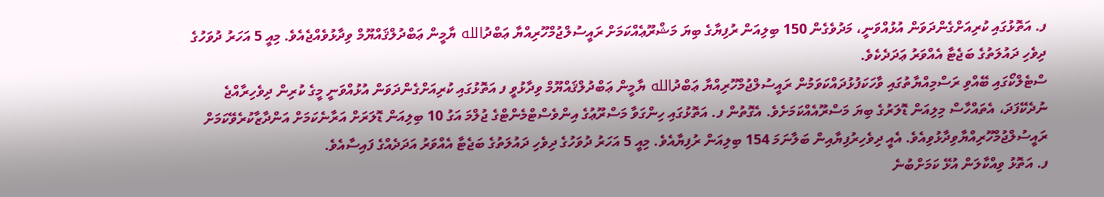ފ. އަތޮޅުގައި ކުރިއަށްގެންދަވަން އުޅުއްވަނީ، މަދުވެގެން 150 ބިލިއަން ރުފިޔާގެ ބިޔަ މަޝްރޫޢެއްކަމަށް ރައީސުލްޖުމްހޫރިއްޔާ ޢަބްދުالله ޔާމީން ޢަބްދުލްޤައްޔޫމް ވިދާޅުވެއްޖެއެވެ. މިއީ 5 އަހަރު ދުވަހުގެ ދިވެހި ދައުލަތުގެ ބަޖެޓާ އެއްވަރު ޢަދަދެކެވެ.
ސްޓެލްކޯގައި ބޭއްވި ރަސްމިއްޔާތުގައި ވާހަކަފުޅުދައްކަވަމުން ރައީސުލްޖުމްހޫރިއްޔާ ޢަބްދުالله ޔާމީން ޢަބްދުލްޤައްޔޫމް ވިދާޅުވީ ފ އަތޮޅުގައި ކުރިއަށްގެންދަވަން އުޅުއްވަނީ މީގެ ކުރިން ދިވެހިރާއްޖެ ނުދެކޭފަދަ، އެތައްހާސް މިލިއަން ޑޮލަރުގެ ބިޔަ މަސްރޫއެއްކަމަށެވެ. އެގޮތުން ފ. އަތޮޅުގައި ހިންގަވާ މަސްރޫޢުގެ އިންވެސްޓްމެންޓްގެ ޖުލްމަ އަގު 10 ބިލިއަން ޑޮލަރަށް އަރާނެކަމަށް އަންދާޒާކުރެވޭކަމަށް ރައީސުލްޖުމްހޫރިއްޔާވިދާޅުވިއެވެ. އެއީ ދިވެހިރުފިޔާއިން ބަލާނަމަ 154 ބިލިއަން ރުފިޔާއެވެ. މިއީ 5 އަހަރު ދުވަހުގެ ދިވެހި ދައުލަތުގެ ބަޖެޓާ އެއްވަރު އަދަދެއްގެ ފައިސާއެވެ.
ފ. އަތޮޅު ވިއްކާލަން އުޅޭ ކަމަށްބުނެ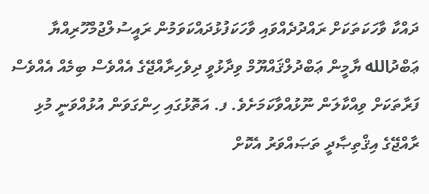ދައްކާ ވާހަކަތަކަށް ރައްދުދެއްވައި ވާހަކަފުޅުދައްކަވަމުން ރައީސުލްޖުމްހޫރިއްޔާ ޢަބްދުالله ޔާމީން ޢަބްދުލްޤައްޔޫމް ވިދާޅުވީ ދިވެހިރާއްޖޭގެ އެއްވެސް ބިމެއް އެއްވެސް ފަރާތަކަށް ވިއްކާލަން ނޫޅުއްވާކަމަށެވެ. ފ. އަތޮޅުގައި ހިންގަވަން އުޅުއްވަނީ މުޅި ރާއްޖޭގެ އިޤްތިޞާދީ ތަޞައްވަރު އެކޮށް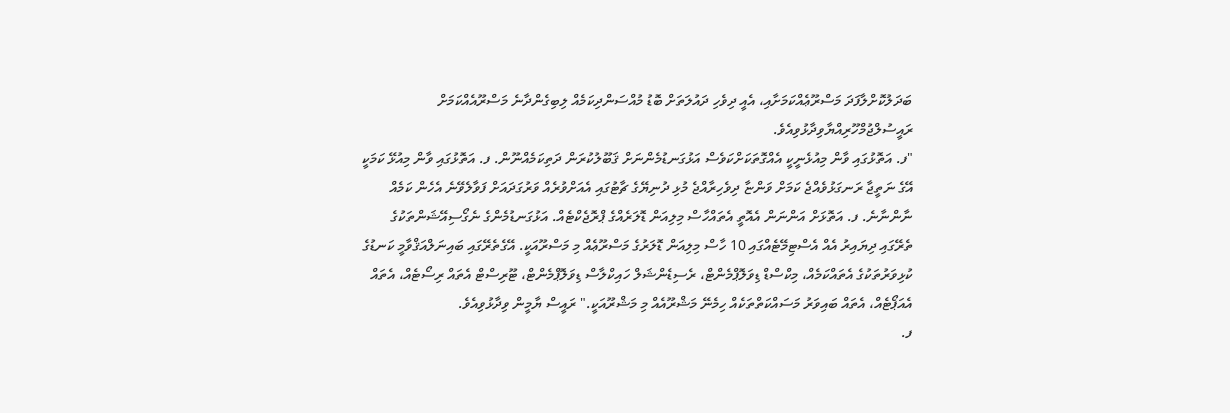ބަދަލުކޮށްލާފަދަ މަސްރޫޢެއްކަމަށާއި، އެއީ ދިވެހި ދައުލަތަށް ބޮޑު މުއްސަންދިކަމެއް ލިބިގެންދާނެ މަސްރޫއެއްކަމަށް ރައީސުލްޖުމްހޫރިއްޔާވިދާޅުވިއެވެ.
"ފ. އަތޮޅުގައި ވާން މިއުޅެނީކީ އެއްގޮތަކަށްކަވެސް އަޅުގަނޑުމެންނަށް ޤަބޫލުކުރަން ދަތިކަމެއްނޫން. ފ. އަތޮޅުގައި ވާން މިއުޅޭ ކަމަކީ އޭގެ ނަތީޖާ ރަނގަޅުވެއްޖެ ކަމަށް ވަންޏާ ދިވެހިރާއްޖެ މުޅި ދުނިޔޭގެ ޗާޓުގައި އެއަށްވުރެއް ވަރުގަދައަށް ފަވާލެވޭނެ އެހެން ކަމެއް ނާންނާނެ. ފ. އަތޮޅަށް އަންނަން އެއޮތީ އެތައްހާސް މިލިއަން ޑޮލަރެއްގެ ޕްރޮޖެކްޓެއް. އަޅުގަނޑުމެންގެ ނެގޯސިއޭޝަންތަކުގެ ތެރޭގައި ދިޔައިރު އެއް އެސްޓިމޭޓެއްގައި 10 ހާސް މިލިއަން ޑޮލަރުގެ މަސްރޫޢެއް މި މަސްރޫއަކީ. އޭގެތެރޭގައި ބައިނަލްއަޤްވާމީ ކަނޑުގެ ކުޅިވަރުތަކުގެ އެތައްކަމެއް، މިކްސްޑް ޑިވަލޮޕްމެންޓް، ރެސިޑެންޝަލް ހައިކްލާސް ޑިވަލޮޕްމެންޓް، ޓޫރިސްޓް އެތައް ރިސޯޓެއް، އެތައް އެއަޕޯޓެއް، އެތައް ބައިވަރު މަސައްކަތްތަކެއް ހިމެނޭ މަޝްރޫއެއް މި މަޝްރޫއަކީ." ރައީސް ޔާމީން ވިދާޅުވިއެވެ.
ފ.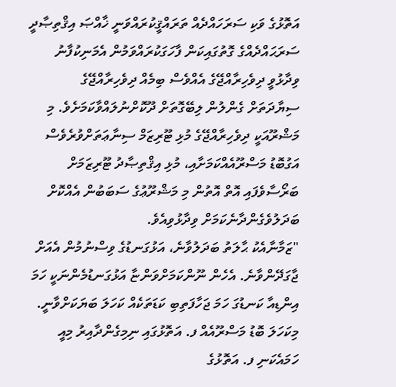އަތޮޅުގެ ވަކި ސަރަހައްދެއް ތަރައްޤީކުރައްވަނީ ޚާއްޞަ އިޤްތިޞާދީ ސަރަޙައްދެއްގެ ގޮތުގައިކަން ފާހަގަކުރައްވަމުން އެމަނިކުފާނު ވިދާޅުވީ ދިވެހިރާއްޖޭގެ އެއްވެސް ބިމެއް ދިވެހިރާއްޖޭގެ ސިޔާދަތަށް ގެންލުން ލިބޭގޮތަށް ދޫކޮށްނުލައްވާކަމަށެވެ. މި މަޝްރޫއަކީ ދިވެހިރާއްޖޭގެ މުޅި ޓޫރިޒަމް ސިނާޢަތަށްވުރެވެސް އަގުބޮޑު މަސްރޫއެއްކަމަށާއި، މުޅި އިޤްތިޞާދު ޓޫރިޒަމަށް ބަރޯސާވެފައި އޮތް އޮތުން މި މަޝްރޫޢުގެ ސަބަބުން އެއްކޮށް ބަދަލުވެގެންދާނެކަމަށް ވިދާޅުވިއެވެ.
"ޒަމާނާއެކު ޙާލަތު ބަދަލުވާނެ، އަޅުގަނޑުގެ ވިސްނުމުން އެއަށް ޖާގަދޭންވާނެ. އެހެން ނޫންކަމަށްވަންޏާ އަޅުގަނޑުމެންނަކީ ހަމަ އިންޑިއާ ކަނޑުގަ ހަމަ ޖަހާފަތިބި ކަޑަތަކެއް ކަހަލަ ބަޔަކަށްވާނީ. މިކަހަލަ ބޮޑު މަސްރޫއެއް ފ. އަތޮޅުގައި ނިމިގެންދާއިރު މިއީ ހަމައެކަނި ފ. އަތޮޅުގެ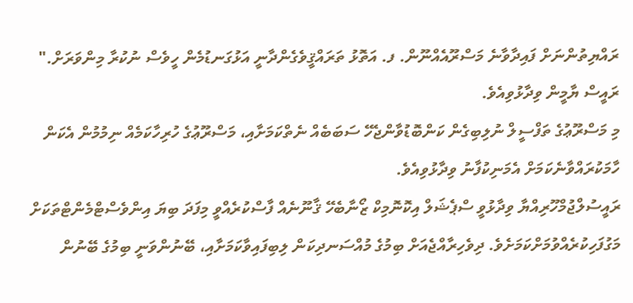ރައްޔިތުންނަށް ފައިދާވާނެ މަސްރޫއެއްނޫން. ފ. އަތޮޅު ތަރައްޤީވެގެންދާނީ އަޅުގަނޑުމެން ހީވެސް ނުކުރާ މިންވަރަށް." ރައީސް ޔާމީން ވިދާޅުވިއެވެ.
މި މަސްރޫޢުގެ ތަފްސީލް ނުލިބިގެން ކަންބޮޑުވާންޖެހޭ ސަބަބެއް ނެތްކަމަށާއި، މަސްރޫޢުގެ ހުރިހާކަމެއް ނިމުމުން އެކަން ހާމަކުރައްވާނެކަމަށް އެމަނިކުފާނު ވިދާޅުވިއެވެ.
ރައީސުލްޖުމްހޫރިއްޔާ ވިދާޅުވީ ސްޕެޝަލް އިކޮނޮމިކް ޒޯނާބެހޭ ޤާނޫނެއް ފާސްކުރެއްވީ މިފަދަ ބިޔަ އިންވެސްޓްމެންޓްތަކަށް މަގުފަހިކުރެއްވުމަށްކަމަށެވެ. ދިވެހިރާއްޖެއަށް ބިމުގެ މުއްސަނދިކަން ލިބިފައިވާކަމަށާއި، ބޭނުންވަނީ ބިމުގެ ބޭނުން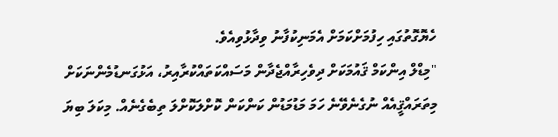ހެޔޮގޮތުގައި ހިފުމަށްކަމަށް އެމަނިކުފާނު ވިދާޅުވިއެވެ.
"މިޑްލް އިންކަމް ޤައުމަކަށް ދިވެހިރާއްޖެދާން މަސައްކަތައްކުރާއިރު، އަޅުގަނޑުމެންނަކަށް މިތަރައްޤީއެއް ނުގެނެވޭނެ ހަމަ މަޑުމަޑުން ކަންކަން ކޮށްލަކޮށްލަ ތިބެގެނެއް. މިކަލަ ބިޔަ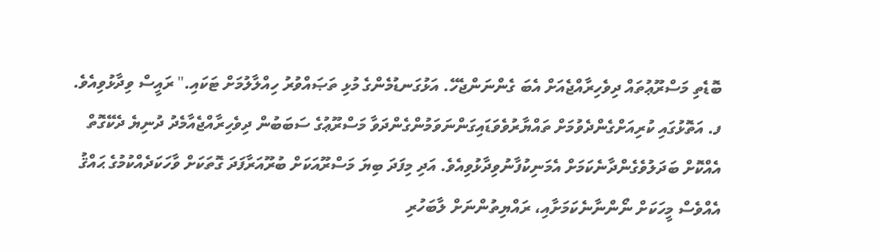ބޮޑެތި މަސްރޫޢުތައް ދިވެހިރާއްޖެއަށް އެބަ ގެންނަންޖެހޭ. އަޅުގަނޑުމެންގެ މުޅި ތަޞައްވުރު ހިއްލާލުމަށް ޓަކައި." ރައީސް ވިދާޅުވިއެވެ.
ފ. އަތޮޅުގައި ކުރިއަށްގެންދެވުމަށް ތައްޔާރުވެވަޑައިގަންނަވަމުންގެންދަވާ މަސްރޫޢުގެ ސަބަބުން ދިވެހިރާއްޖެއާމެދު ދުނިޔެ ދެކޭގޮތް އެއްކޮށް ބަދަލުވެގެންދާނެކަމަށް އެމަނިކުފާނުވިދާޅުވިއެވެ. އަދި މިފަދަ ބިޔަ މަސްރޫއަކަށް ބުރޫއަރާފަދަ ގޮތަކަށް ވާހަކަދެއްކުމުގެ ޙައްޤު އެއްވެސް މީހަކަށް ނޯންނާނެކަމަށާއި، ރައްޔިތުންނަށް ލާބަހުރި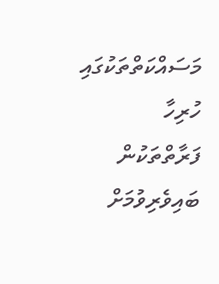މަސައްކަތްތަކުގައި ހުރިހާ ފަރާތްތަކުން ބައިވެރިވުމަށް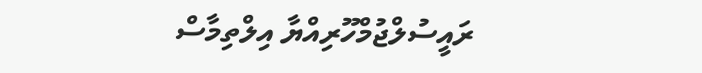ރައީސުލްޖުމްހޫރިއްޔާ އިލްތިމާސް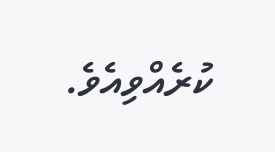ކުރެއްވިއެވެ.